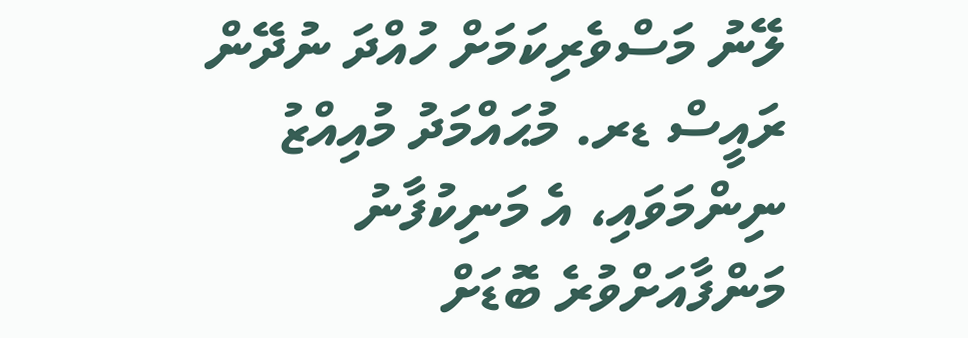ލޭނު މަސްވެރިކަމަށް ހުއްދަ ނުދޭން ރައީސް ޑރ. މުޙައްމަދު މުއިއްޒު ނިންމަވައި، އެ މަނިކުފާނު މަންފާއަށްވުރެ ބޮޑަށް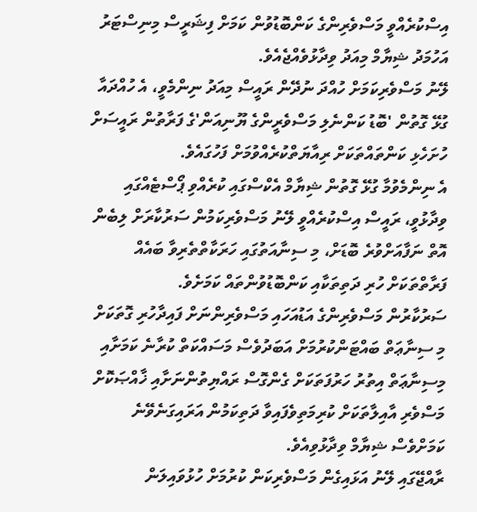އިސްކުރެއްވީ މަސްވެރިންގެ ކަންބޮޑުވުން ކަމަށް ފިޝަރީސް މިނިސްޓަރު އަހުމަދު ޝިޔާމް މިއަދު ވިދާޅުވެއްޖެއެވެ.
ލޭނު މަސްވެރިކަމަށް ހުއްދަ ނުދޭން ރައީސް މިއަދު ނިންމެވީ، އެ ހުއްދައާ ގުޅޭ ގޮތުން 'ބޮޑު ކަންނެލި މަސްވެރީންގެ ޔޫނިއަން'ގެ ފަރާތުން ރައީސަށް ހުށަހެޅި ކަންތައްތަކަށް ރިއާޔަތްކުރެއްވުމަށް ފަހުގައެވެ.
އެ ނިންމެވުމާ ގުޅޭ ގޮތުން ޝިޔާމް އެކްސްގައި ކުރެއްވި ޕޯސްޓެއްގައި ވިދާޅުވީ، ރައީސް އިސްކުރެއްވީ ލޭނު މަސްވެރިކަމުން ސަރުކާރަށް ލިބެން އޮތް ނަފާއަށްވުރެ ބޮޑަށް، މި ސިނާއަތުގައި ހަރަކާތްތެރިވާ ބައެއް ފަރާތްތަކަށް ހުރި ދަތިތަކާއި ކަންބޮޑުވުންތައް ކަމަށެވެ.
ސަރުކާރުން މަސްވެރިންގެ އަޑުއަހައި މަސްވެރިންނަށް ފައިދާހުރި ގޮތަކަށް މި ސިނާޢަތް ބައްޓަންކުރުމަށް އަބަދުވެސް މަސައްކަތް ކުރާނެ ކަމަށާއި މިސިނާޢަތް އިތުރު ހަރުފަތަކަށް ގެންގޮސް ރައްޔިތުންނަށާއި ޚާއްޞަކޮށް މަސްވެރި އާއިލާތަކަށް ކުރިމަތިވެފައިވާ ދަތިކަމުން އަރައިގަނެވޭނެ ކަމަށްވެސް ޝިޔާމް ވިދާޅުވިއެވެ.
ރާއްޖޭގައި ލޭނު އަޅައިގެން މަސްވެރިކަން ކުރުމަށް ހުޅުވައިލަން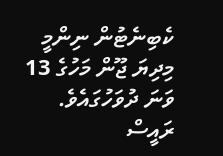ކެބިނެޓުން ނިންމީ މިދިޔަ ޖޫން މަހުގެ 13 ވަނަ ދުވަހުގައެވެ.
ރައީސް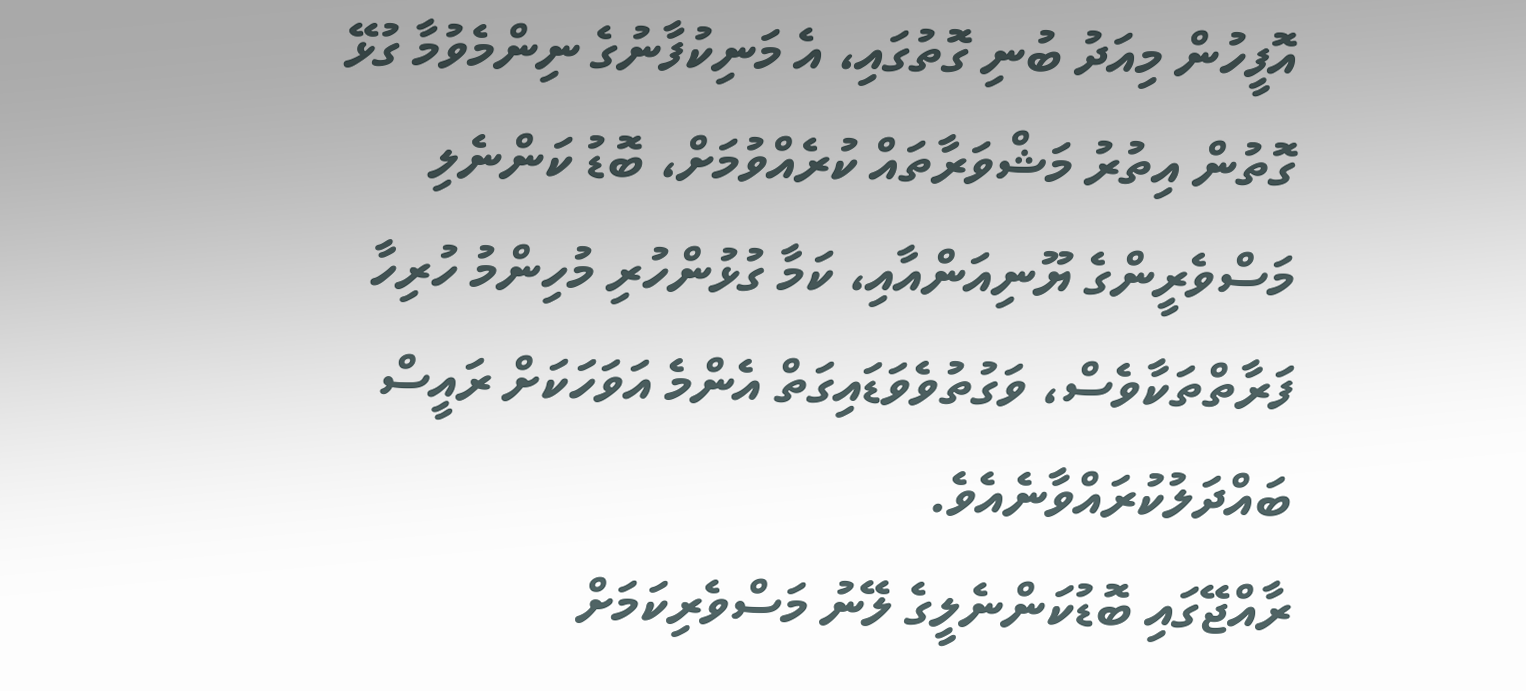އޮފީހުން މިއަދު ބުނި ގޮތުގައި، އެ މަނިކުފާނުގެ ނިންމެވުމާ ގުޅޭ ގޮތުން އިތުރު މަޝްވަރާތައް ކުރެއްވުމަށް، ބޮޑު ކަންނެލި މަސްވެރީންގެ ޔޫނިއަންއާއި، ކަމާ ގުޅުންހުރި މުހިންމު ހުރިހާ ފަރާތްތަކާވެސް، ވަގުތުވެވަޑައިގަތް އެންމެ އަވަހަކަށް ރައީސް ބައްދަލުކުރައްވާނެއެވެ.
ރާއްޖޭގައި ބޮޑުކަންނެލީގެ ލޭނު މަސްވެރިކަމަށް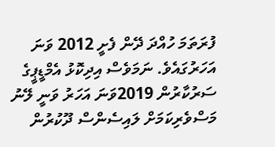ފުރަތަމަ ހުއްދަ ދޭން ފެށީ 2012 ވަނަ އަހަރުގައެވެ. ނަމަވެސް އިދިކޮޅު އެމްޑީޕީގެ ސަރުކާރުން 2019ވަނަ އަހަރު ވަނީ ލޭނު މަސްވެރިކަމަށް ލައިސެންސް ދޫކުރުން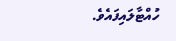ހުއްޓާލައިފައެވެ.